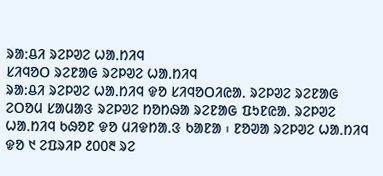ᱨᱟᱺᱪᱤ ᱨᱮᱞᱣᱮ ᱦᱟᱹᱴᱤᱧ
ᱥᱤᱧᱚᱛ ᱨᱮᱱᱟᱜ ᱨᱮᱞᱣᱮ ᱦᱟᱹᱴᱤᱧ
ᱨᱟᱺᱪᱤ ᱨᱮᱞᱣᱮ ᱦᱟᱹᱴᱤᱧ ᱫᱚ ᱥᱤᱧᱚᱛᱤᱭᱟᱹ ᱨᱮᱞᱣᱮ ᱨᱮᱱᱟᱜ ᱮᱛᱚᱢ ᱥᱟᱢᱟᱝ ᱨᱮᱞᱣᱮ ᱴᱚᱴᱷᱟ ᱨᱮᱱᱟᱜ ᱯᱩᱱᱭᱟᱹ ᱨᱮᱞᱣᱮ ᱦᱟᱹᱴᱤᱧ ᱠᱷᱚᱱ ᱫᱚ ᱢᱤᱫᱴᱟᱹᱝ ᱠᱟᱱᱟ ᱾ ᱱᱚᱣᱟ ᱨᱮᱞᱣᱮ ᱦᱟᱹᱴᱤᱧ ᱫᱚ ᱑ ᱮᱯᱨᱤᱞ ᱒᱐᱐᱓ ᱨᱮ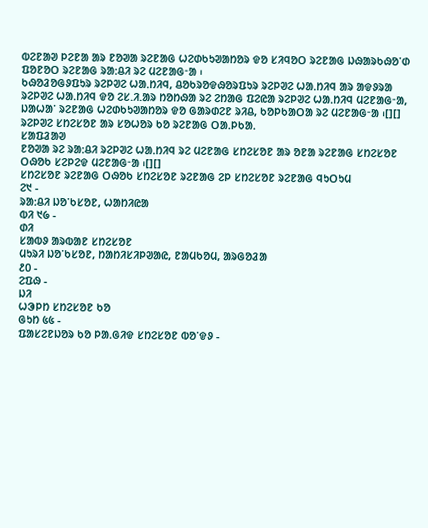ᱵᱮᱱᱟᱣ ᱞᱮᱱᱟ ᱟᱨ ᱱᱚᱣᱟ ᱨᱮᱱᱟᱜ ᱦᱮᱰᱠᱩᱣᱟᱴᱚᱨ ᱫᱚ ᱥᱤᱧᱚᱛ ᱨᱮᱱᱟᱜ ᱡᱷᱟᱨᱠᱷᱚᱸᱰ ᱯᱚᱱᱚᱛ ᱨᱮᱱᱟᱜ ᱨᱟᱺᱪᱤ ᱨᱮ ᱢᱮᱱᱟᱜᱼᱟ ᱾
ᱠᱷᱚᱲᱚᱜᱽᱯᱩᱨ ᱨᱮᱞᱣᱮ ᱦᱟᱹᱴᱤᱧ, ᱪᱚᱠᱨᱚᱫᱷᱚᱨᱯᱩᱨ ᱨᱮᱞᱣᱮ ᱦᱟᱹᱴᱤᱧ ᱟᱨ ᱟᱫᱽᱨᱟ ᱨᱮᱞᱣᱮ ᱦᱟᱹᱴᱤᱧ ᱫᱚ ᱮᱥ.ᱤ.ᱟᱨ ᱴᱚᱴᱷᱟ ᱨᱮ ᱮᱴᱟᱜ ᱯᱮᱭᱟ ᱨᱮᱞᱣᱮ ᱦᱟᱹᱴᱤᱧ ᱢᱮᱱᱟᱜᱼᱟ, ᱡᱟᱦᱟᱸ ᱨᱮᱱᱟᱜ ᱦᱮᱰᱠᱩᱣᱟᱴᱚᱨ ᱫᱚ ᱜᱟᱨᱰᱮᱱ ᱨᱤᱪ, ᱠᱚᱞᱠᱟᱛᱟ ᱨᱮ ᱢᱮᱱᱟᱜᱼᱟ ᱾[][]
ᱨᱮᱞᱣᱮ ᱥᱴᱮᱥᱚᱱ ᱟᱨ ᱥᱚᱦᱚᱨ ᱠᱚ ᱨᱮᱱᱟᱜ ᱛᱟᱹᱞᱠᱟᱹ
ᱥᱟᱯᱲᱟᱣ
ᱱᱚᱣᱟ ᱨᱮ ᱨᱟᱺᱪᱤ ᱨᱮᱞᱣᱮ ᱦᱟᱹᱴᱤᱧ ᱨᱮ ᱢᱮᱱᱟᱜ ᱥᱴᱮᱥᱚᱱ ᱟᱨ ᱚᱱᱟ ᱨᱮᱱᱟᱜ ᱥᱴᱮᱥᱚᱱ ᱛᱷᱚᱠ ᱥᱮᱞᱮᱫ ᱢᱮᱱᱟᱜᱼᱟ ᱾[][]
ᱥᱴᱮᱥᱚᱱ ᱨᱮᱱᱟᱜ ᱛᱷᱚᱠ ᱥᱴᱮᱥᱚᱱ ᱨᱮᱱᱟᱜ ᱮᱞ ᱥᱴᱮᱥᱚᱱ ᱨᱮᱱᱟᱜ ᱧᱩᱛᱩᱢ
ᱮ᱑ -
ᱨᱟᱺᱪᱤ ᱡᱚᱸᱠᱥᱚᱱ, ᱦᱟᱴᱤᱭᱟ
ᱵᱤ ᱑᱙ -
ᱰᱤ
ᱥᱟᱵᱽ ᱟᱨᱵᱟᱱ ᱥᱴᱮᱥᱚᱱ
ᱢᱩᱨᱤ ᱡᱚᱸᱠᱥᱚᱱ, ᱴᱟᱴᱤᱥᱤᱞᱣᱟᱭ, ᱱᱟᱢᱠᱚᱢ, ᱟᱨᱜᱚᱲᱟ
᱒᱐ -
ᱮᱯᱷ -
ᱡᱤ
ᱦᱳᱞᱴ ᱥᱴᱮᱥᱚᱱ ᱠᱚ
ᱜᱩᱴ ᱕᱕ -
ᱯᱟᱥᱮᱱᱡᱚᱨ ᱠᱚ ᱞᱟᱹᱜᱤᱫ ᱥᱴᱮᱥᱚᱱ ᱵᱚᱸᱫᱽ -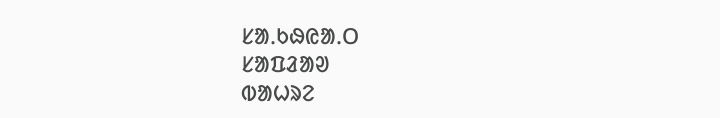ᱥᱟᱹᱠᱷᱭᱟᱹᱛ
ᱥᱟᱯᱲᱟᱣ
ᱵᱟᱦᱨᱮ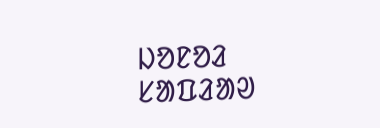ᱡᱚᱱᱚᱲ
ᱥᱟᱯᱲᱟᱣ